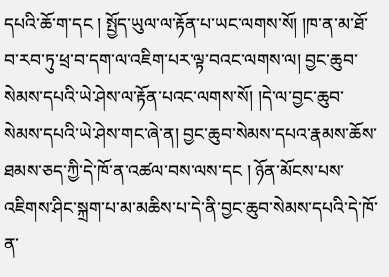དཔའི་ཆོ་ག་དང ། སྤྱོད་ཡུལ་ལ་རྟོན་པ་ཡང་ལགས་སོ། །ཁ་ན་མ་ཐོ་བ་རབ་ཏུ་ཕྲ་བ་དག་ལ་འཇིག་པར་ལྟ་བའང་ལགས་ལ། བྱང་ཆུབ་སེམས་དཔའི་ཡེ་ཤེས་ལ་རྟོན་པའང་ལགས་སོ། །དེ་ལ་བྱང་ཆུབ་སེམས་དཔའི་ཡེ་ཤེས་གང་ཞེ་ན། བྱང་ཆུབ་སེམས་དཔའ་རྣམས་ཆོས་ཐམས་ཅད་ཀྱི་དེ་ཁོ་ན་འཚལ་བས་ལས་དང ། ཉོན་མོངས་པས་འཇིགས་ཤིང་སྐྲག་པ་མ་མཆིས་པ་དེ་ནི་བྱང་ཆུབ་སེམས་དཔའི་དེ་ཁོ་ན་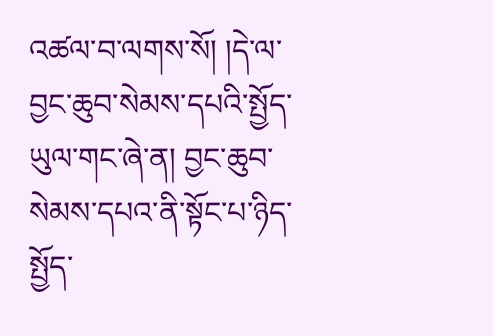འཚལ་བ་ལགས་སོ། །དེ་ལ་བྱང་ཆུབ་སེམས་དཔའི་སྤྱོད་ཡུལ་གང་ཞེ་ན། བྱང་ཆུབ་སེམས་དཔའ་ནི་སྟོང་པ་ཉིད་སྤྱོད་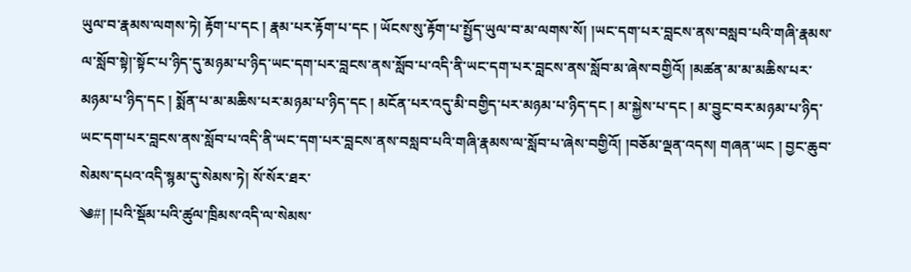ཡུལ་བ་རྣམས་ལགས་ཏེ། རྟོག་པ་དང ། རྣམ་པར་རྟོག་པ་དང ། ཡོངས་སུ་རྟོག་པ་སྤྱོད་ཡུལ་བ་མ་ལགས་སོ། །ཡང་དག་པར་བླངས་ནས་བསླབ་པའི་གཞི་རྣམས་ལ་སློབ་སྟེ།་སྟོང་པ་ཉིད་དུ་མཉམ་པ་ཉིད་ཡང་དག་པར་བླངས་ནས་སློབ་པ་འདི་ནི་ཡང་དག་པར་བླངས་ནས་སློབ་མ་ཞེས་བགྱིའོ། །མཚན་མ་མ་མཆིས་པར་མཉམ་པ་ཉིད་དང ། སྨོན་པ་མ་མཆིས་པར་མཉམ་པ་ཉིད་དང ། མངོན་པར་འདུ་མི་བགྱིད་པར་མཉམ་པ་ཉིད་དང ། མ་སྐྱེས་པ་དང ། མ་བྱུང་བར་མཉམ་པ་ཉིད་ཡང་དག་པར་བླངས་ནས་སློབ་པ་འདི་ནི་ཡང་དག་པར་བླངས་ནས་བསླབ་པའི་གཞི་རྣམས་ལ་སློབ་པ་ཞེས་བགྱིའོ། །བཅོམ་ལྡན་འདས། གཞན་ཡང ། བྱང་ཆུབ་སེམས་དཔའ་འདི་སྙམ་དུ་སེམས་ཏེ། སོ་སོར་ཐར་
༄#། །པའི་སྡོམ་པའི་ཚུལ་ཁྲིམས་འདི་ལ་སེམས་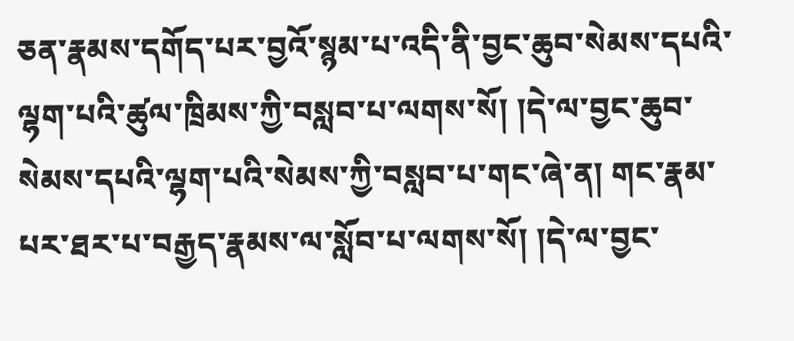ཅན་རྣམས་དགོད་པར་བྱའོ་སྙམ་པ་འདི་ནི་བྱང་ཆུབ་སེམས་དཔའི་ལྷག་པའི་ཚུལ་ཁྲིམས་ཀྱི་བསླབ་པ་ལགས་སོ། །དེ་ལ་བྱང་ཆུབ་སེམས་དཔའི་ལྷག་པའི་སེམས་ཀྱི་བསླབ་པ་གང་ཞེ་ན། གང་རྣམ་པར་ཐར་པ་བརྒྱད་རྣམས་ལ་སློབ་པ་ལགས་སོ། །དེ་ལ་བྱང་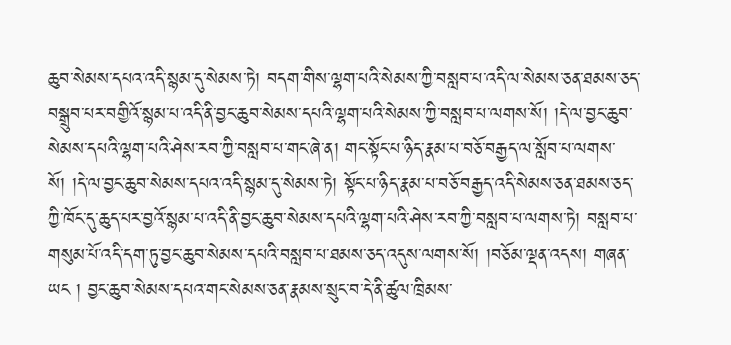ཆུབ་སེམས་དཔའ་འདི་སྙམ་དུ་སེམས་ཏེ། བདག་གིས་ལྷག་པའི་སེམས་ཀྱི་བསླབ་པ་འདི་ལ་སེམས་ཅན་ཐམས་ཅད་བསྒྲུབ་པར་བགྱིའོ་སྙམ་པ་འདི་ནི་བྱང་ཆུབ་སེམས་དཔའི་ལྷག་པའི་སེམས་ཀྱི་བསླབ་པ་ལགས་སོ། །དེ་ལ་བྱང་ཆུབ་སེམས་དཔའི་ལྷག་པའི་ཤེས་རབ་ཀྱི་བསླབ་པ་གང་ཞེ་ན། གང་སྟོང་པ་ཉིད་རྣམ་པ་བཅོ་བརྒྱད་ལ་སློབ་པ་ལགས་སོ། །དེ་ལ་བྱང་ཆུབ་སེམས་དཔའ་འདི་སྙམ་དུ་སེམས་ཏེ། སྟོང་པ་ཉིད་རྣམ་པ་བཅོ་བརྒྱད་འདི་སེམས་ཅན་ཐམས་ཅད་ཀྱི་ཁོང་དུ་ཆུད་པར་བྱའོ་སྙམ་པ་འདི་ནི་བྱང་ཆུབ་སེམས་དཔའི་ལྷག་པའི་ཤེས་རབ་ཀྱི་བསླབ་པ་ལགས་ཏེ། བསླབ་པ་གསུམ་པོ་འདི་དག་ཏུ་བྱང་ཆུབ་སེམས་དཔའི་བསླབ་པ་ཐམས་ཅད་འདུས་ལགས་སོ། །བཅོམ་ལྡན་འདས། གཞན་ཡང ། བྱང་ཆུབ་སེམས་དཔའ་གང་སེམས་ཅན་རྣམས་སྲུང་བ་དེ་ནི་ཚུལ་ཁྲིམས་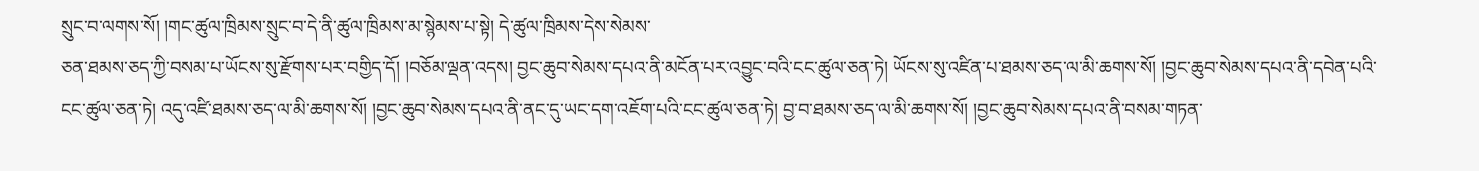སྲུང་བ་ལགས་སོ། །གང་ཚུལ་ཁྲིམས་སྲུང་བ་དེ་ནི་ཚུལ་ཁྲིམས་མ་སྙེམས་པ་སྟེ། དེ་ཚུལ་ཁྲིམས་དེས་སེམས་
ཅན་ཐམས་ཅད་ཀྱི་བསམ་པ་ཡོངས་སུ་རྫོགས་པར་བགྱིད་དོ། །བཅོམ་ལྡན་འདས། བྱང་ཆུབ་སེམས་དཔའ་ནི་མངོན་པར་འབྱུང་བའི་ངང་ཚུལ་ཅན་ཏེ། ཡོངས་སུ་འཛིན་པ་ཐམས་ཅད་ལ་མི་ཆགས་སོ། །བྱང་ཆུབ་སེམས་དཔའ་ནི་དབེན་པའི་ངང་ཚུལ་ཅན་ཏེ། འདུ་འཛི་ཐམས་ཅད་ལ་མི་ཆགས་སོ། །བྱང་ཆུབ་སེམས་དཔའ་ནི་ནང་དུ་ཡང་དག་འཇོག་པའི་ངང་ཚུལ་ཅན་ཏེ། བྱ་བ་ཐམས་ཅད་ལ་མི་ཆགས་སོ། །བྱང་ཆུབ་སེམས་དཔའ་ནི་བསམ་གཏན་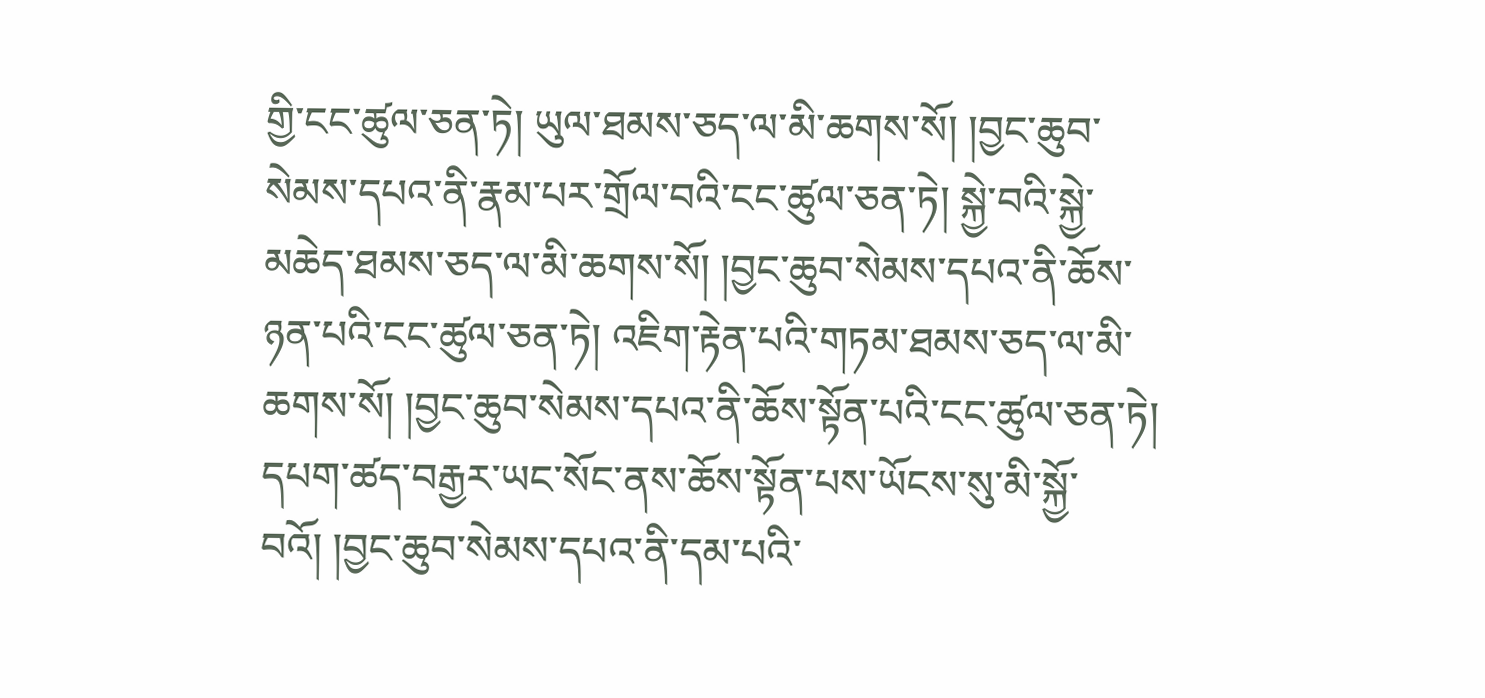གྱི་ངང་ཚུལ་ཅན་ཏེ། ཡུལ་ཐམས་ཅད་ལ་མི་ཆགས་སོ། །བྱང་ཆུབ་སེམས་དཔའ་ནི་རྣམ་པར་གྲོལ་བའི་ངང་ཚུལ་ཅན་ཏེ། སྐྱེ་བའི་སྐྱེ་མཆེད་ཐམས་ཅད་ལ་མི་ཆགས་སོ། །བྱང་ཆུབ་སེམས་དཔའ་ནི་ཆོས་ཉན་པའི་ངང་ཚུལ་ཅན་ཏེ། འཇིག་རྟེན་པའི་གཏམ་ཐམས་ཅད་ལ་མི་ཆགས་སོ། །བྱང་ཆུབ་སེམས་དཔའ་ནི་ཆོས་སྟོན་པའི་ངང་ཚུལ་ཅན་ཏེ། དཔག་ཚད་བརྒྱར་ཡང་སོང་ནས་ཆོས་སྟོན་པས་ཡོངས་སུ་མི་སྐྱོ་བའོ། །བྱང་ཆུབ་སེམས་དཔའ་ནི་དམ་པའི་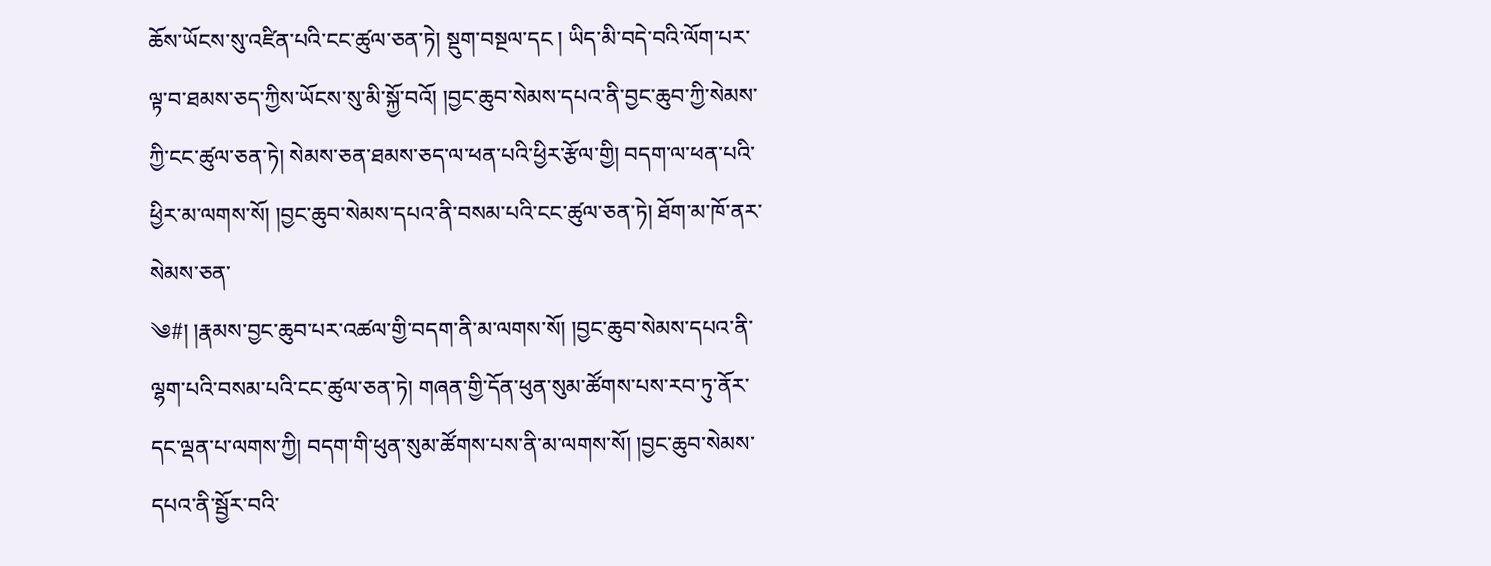ཆོས་ཡོངས་སུ་འཛིན་པའི་ངང་ཚུལ་ཅན་ཏེ། སྡུག་བསྔལ་དང ། ཡིད་མི་བདེ་བའི་ལོག་པར་ལྟ་བ་ཐམས་ཅད་ཀྱིས་ཡོངས་སུ་མི་སྐྱོ་བའོ། །བྱང་ཆུབ་སེམས་དཔའ་ནི་བྱང་ཆུབ་ཀྱི་སེམས་ཀྱི་ངང་ཚུལ་ཅན་ཏེ། སེམས་ཅན་ཐམས་ཅད་ལ་ཕན་པའི་ཕྱིར་རྩོལ་གྱི། བདག་ལ་ཕན་པའི་ཕྱིར་མ་ལགས་སོ། །བྱང་ཆུབ་སེམས་དཔའ་ནི་བསམ་པའི་ངང་ཚུལ་ཅན་ཏེ། ཐོག་མ་ཁོ་ནར་སེམས་ཅན་
༄#། །རྣམས་བྱང་ཆུབ་པར་འཚལ་གྱི་བདག་ནི་མ་ལགས་སོ། །བྱང་ཆུབ་སེམས་དཔའ་ནི་ལྷག་པའི་བསམ་པའི་ངང་ཚུལ་ཅན་ཏེ། གཞན་གྱི་དོན་ཕུན་སུམ་ཚོགས་པས་རབ་ཏུ་ནོར་དང་ལྡན་པ་ལགས་ཀྱི། བདག་གི་ཕུན་སུམ་ཚོགས་པས་ནི་མ་ལགས་སོ། །བྱང་ཆུབ་སེམས་དཔའ་ནི་སྦྱོར་བའི་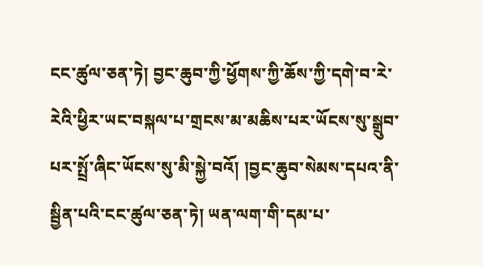ངང་ཚུལ་ཅན་ཏེ། བྱང་ཆུབ་ཀྱི་ཕྱོགས་ཀྱི་ཆོས་ཀྱི་དགེ་བ་རེ་རེའི་ཕྱིར་ཡང་བསྐལ་པ་གྲངས་མ་མཆིས་པར་ཡོངས་སུ་སྒྲུབ་པར་སྤྲོ་ཞིང་ཡོངས་སུ་མི་སྐྱེ་བའོ། །བྱང་ཆུབ་སེམས་དཔའ་ནི་སྦྱིན་པའི་ངང་ཚུལ་ཅན་ཏེ། ཡན་ལག་གི་དམ་པ་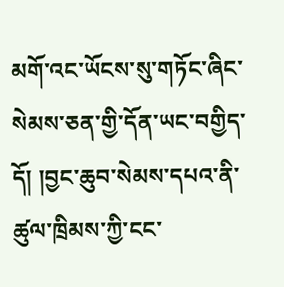མགོ་འང་ཡོངས་སུ་གཏོང་ཞིང་སེམས་ཅན་གྱི་དོན་ཡང་བགྱིད་དོ། །བྱང་ཆུབ་སེམས་དཔའ་ནི་ཚུལ་ཁྲིམས་ཀྱི་ངང་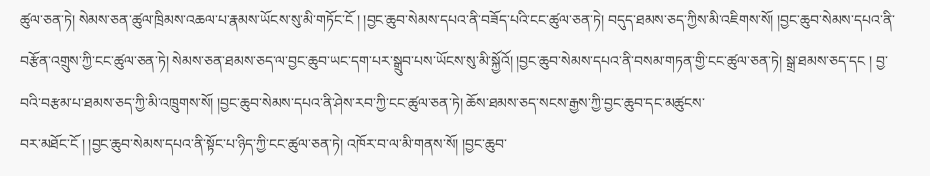ཚུལ་ཅན་ཏེ། སེམས་ཅན་ཚུལ་ཁྲིམས་འཆལ་པ་རྣམས་ཡོངས་སུ་མི་གཏོང་ངོ ། །བྱང་ཆུབ་སེམས་དཔའ་ནི་བཟོད་པའི་ངང་ཚུལ་ཅན་ཏེ། བདུད་ཐམས་ཅད་ཀྱིས་མི་འཇིགས་སོ། །བྱང་ཆུབ་སེམས་དཔའ་ནི་བརྩོན་འགྲུས་ཀྱི་ངང་ཚུལ་ཅན་ཏེ། སེམས་ཅན་ཐམས་ཅད་ལ་བྱང་ཆུབ་ཡང་དག་པར་སྒྲུབ་པས་ཡོངས་སུ་མི་སྐྱོའོ། །བྱང་ཆུབ་སེམས་དཔའ་ནི་བསམ་གཏན་གྱི་ངང་ཚུལ་ཅན་ཏེ། སྒྲ་ཐམས་ཅད་དང ། བྱ་བའི་བརྩམ་པ་ཐམས་ཅད་ཀྱི་མི་འཁྲུགས་སོ། །བྱང་ཆུབ་སེམས་དཔའ་ནི་ཤེས་རབ་ཀྱི་ངང་ཚུལ་ཅན་ཏེ། ཆོས་ཐམས་ཅད་སངས་རྒྱས་ཀྱི་བྱང་ཆུབ་དང་མཚུངས་
བར་མཐོང་ངོ ། །བྱང་ཆུབ་སེམས་དཔའ་ནི་སྟོང་པ་ཉིད་ཀྱི་ངང་ཚུལ་ཅན་ཏེ། འཁོར་བ་ལ་མི་གནས་སོ། །བྱང་ཆུབ་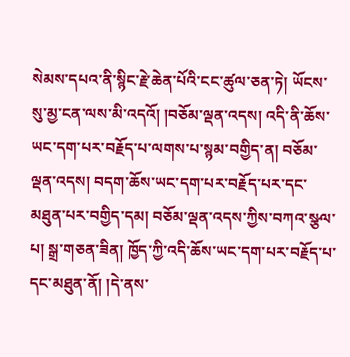སེམས་དཔའ་ནི་སྙིང་རྗེ་ཆེན་པོའི་ངང་ཚུལ་ཅན་ཏེ། ཡོངས་སུ་མྱ་ངན་ལས་མི་འདའོ། །བཅོམ་ལྡན་འདས། འདི་ནི་ཆོས་ཡང་དག་པར་བརྗོད་པ་ལགས་པ་སྙམ་བགྱིད་ན། བཅོམ་ལྡན་འདས། བདག་ཆོས་ཡང་དག་པར་བརྗོད་པར་དང་མཐུན་པར་བགྱིད་དམ། བཅོམ་ལྡན་འདས་ཀྱིས་བཀའ་སྩལ་པ། སྒྲ་གཅན་ཟིན། ཁྱོད་ཀྱི་འདི་ཆོས་ཡང་དག་པར་བརྗོད་པ་དང་མཐུན་ནོ། །དེ་ནས་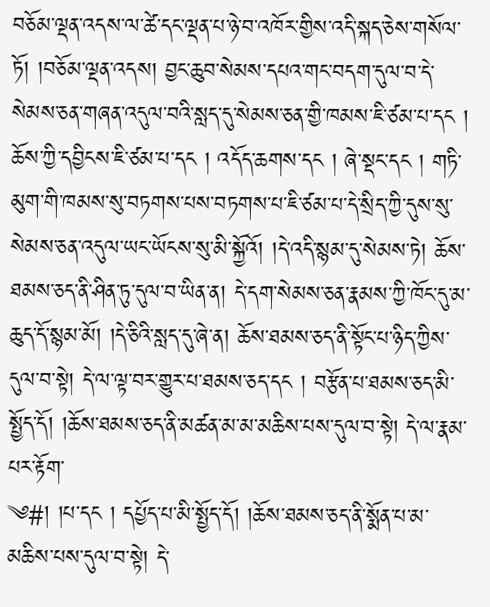བཅོམ་ལྡན་འདས་ལ་ཚེ་དང་ལྡན་པ་ཉེ་བ་འཁོར་གྱིས་འདི་སྐད་ཅེས་གསོལ་ཏོ། །བཅོམ་ལྡན་འདས། བྱང་ཆུབ་སེམས་དཔའ་གང་བདག་དུལ་བ་དེ་སེམས་ཅན་གཞན་འདུལ་བའི་སླད་དུ་སེམས་ཅན་གྱི་ཁམས་ཇི་ཙམ་པ་དང ། ཆོས་ཀྱི་དབྱིངས་ཇི་ཙམ་པ་དང ། འདོད་ཆགས་དང ། ཞེ་སྡང་དང ། གཏི་མུག་གི་ཁམས་སུ་བཏགས་པས་བཏགས་པ་ཇི་ཙམ་པ་དེ་སྲིད་ཀྱི་དུས་སུ་སེམས་ཅན་འདུལ་ཡང་ཡོངས་སུ་མི་སྐྱོའོ། །དེ་འདི་སྙམ་དུ་སེམས་ཏེ། ཆོས་ཐམས་ཅད་ནི་ཤིན་ཏུ་དུལ་བ་ཡིན་ན། དེ་དག་སེམས་ཅན་རྣམས་ཀྱི་ཁོང་དུ་མ་ཆུད་དོ་སྙམ་མོ། །དེ་ཅིའི་སླད་དུ་ཞེ་ན། ཆོས་ཐམས་ཅད་ནི་སྟོང་པ་ཉིད་ཀྱིས་དུལ་བ་སྟེ། དེ་ལ་ལྟ་བར་གྱུར་པ་ཐམས་ཅད་དང ། བརྩོན་པ་ཐམས་ཅད་མི་སྤྱོད་དོ། །ཆོས་ཐམས་ཅད་ནི་མཚན་མ་མ་མཆིས་པས་དུལ་བ་སྟེ། དེ་ལ་རྣམ་པར་རྟོག་
༄#། །པ་དང ། དཔྱོད་པ་མི་སྤྱོད་དོ། །ཆོས་ཐམས་ཅད་ནི་སྨོན་པ་མ་མཆིས་པས་དུལ་བ་སྟེ། དེ་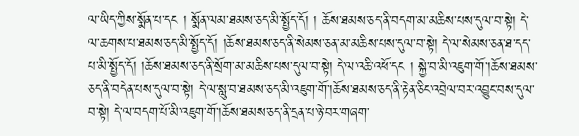ལ་ཡིད་ཀྱིས་སྨོན་པ་དང ། སྨོན་ལམ་ཐམས་ཅད་མི་སྤྱོད་དོ། ། ཆོས་ཐམས་ཅད་ནི་བདག་མ་མཆིས་པས་དུལ་བ་སྟེ། དེ་ལ་ཆགས་པ་ཐམས་ཅད་མི་སྤྱོད་དོ། །ཆོས་ཐམས་ཅད་ནི་སེམས་ཅན་མ་མཆིས་པས་དུལ་བ་སྟེ། དེ་ལ་སེམས་ཅན་ཐ་དད་པ་མི་སྤྱོད་དོ། །ཆོས་ཐམས་ཅད་ནི་སྲོག་མ་མཆིས་པས་དུལ་བ་སྟེ། དེ་ལ་འཆི་འཕོ་དང ། སྐྱེ་བ་མི་འཇུག་གོ་།ཆོས་ཐམས་ཅད་ནི་བདེན་པས་དུལ་བ་སྟེ། དེ་ལ་སླུ་བ་ཐམས་ཅད་མི་འཇུག་གོ་།ཆོས་ཐམས་ཅད་ནི་རྟེན་ཅིང་འབྲེལ་བར་འབྱུང་བས་དུལ་བ་སྟེ། དེ་ལ་བདག་པོ་མི་འཇུག་གོ་།ཆོས་ཐམས་ཅད་ནི་དྲན་པ་ཉེ་བར་གཞག་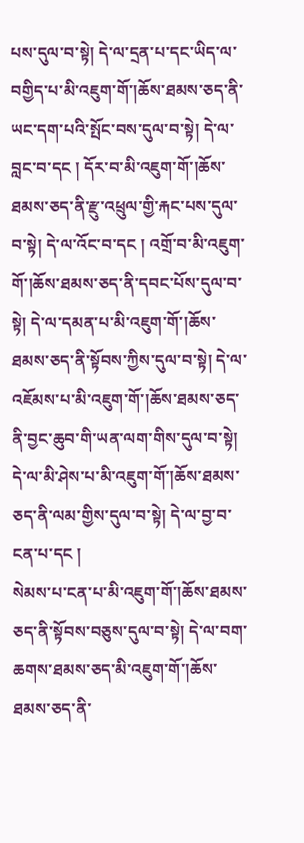པས་དུལ་བ་སྟེ། དེ་ལ་དྲན་པ་དང་ཡིད་ལ་བགྱིད་པ་མི་འཇུག་གོ་།ཆོས་ཐམས་ཅད་ནི་ཡང་དག་པའི་སྤོང་བས་དུལ་བ་སྟེ། དེ་ལ་བླང་བ་དང ། དོར་བ་མི་འཇུག་གོ་།ཆོས་ཐམས་ཅད་ནི་རྫུ་འཕྲུལ་གྱི་རྐང་པས་དུལ་བ་སྟེ། དེ་ལ་འོང་བ་དང ། འགྲོ་བ་མི་འཇུག་གོ་།ཆོས་ཐམས་ཅད་ནི་དབང་པོས་དུལ་བ་སྟེ། དེ་ལ་དམན་པ་མི་འཇུག་གོ་།ཆོས་ཐམས་ཅད་ནི་སྟོབས་ཀྱིས་དུལ་བ་སྟེ། དེ་ལ་འཇོམས་པ་མི་འཇུག་གོ་།ཆོས་ཐམས་ཅད་ནི་བྱང་ཆུབ་གི་ཡན་ལག་གིས་དུལ་བ་སྟེ། དེ་ལ་མི་ཤེས་པ་མི་འཇུག་གོ་།ཆོས་ཐམས་ཅད་ནི་ལམ་གྱིས་དུལ་བ་སྟེ། དེ་ལ་བྱ་བ་ངན་པ་དང །
སེམས་པ་ངན་པ་མི་འཇུག་གོ་།ཆོས་ཐམས་ཅད་ནི་སྟོབས་བཅུས་དུལ་བ་སྟེ། དེ་ལ་བག་ཆགས་ཐམས་ཅད་མི་འཇུག་གོ་།ཆོས་ཐམས་ཅད་ནི་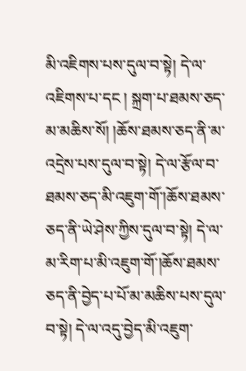མི་འཇིགས་པས་དུལ་བ་སྟེ། དེ་ལ་འཇིགས་པ་དང ། སྐྲག་པ་ཐམས་ཅད་མ་མཆིས་སོ། །ཆོས་ཐམས་ཅད་ནི་མ་འདྲེས་པས་དུལ་བ་སྟེ། དེ་ལ་རྩོལ་བ་ཐམས་ཅད་མི་འཇུག་གོ་།ཆོས་ཐམས་ཅད་ནི་ཡེ་ཤེས་ཀྱིས་དུལ་བ་སྟེ། དེ་ལ་མ་རིག་པ་མི་འཇུག་གོ་།ཆོས་ཐམས་ཅད་ནི་བྱེད་པ་པོ་མ་མཆིས་པས་དུལ་བ་སྟེ། དེ་ལ་འདུ་བྱེད་མི་འཇུག་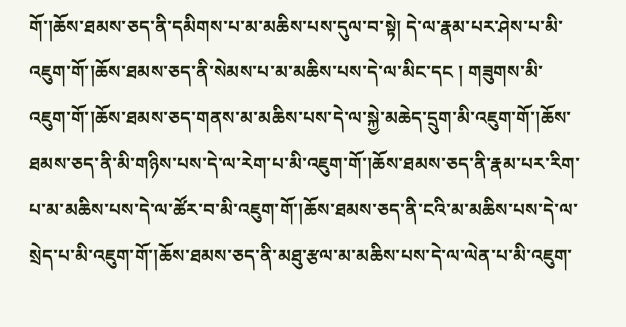གོ་།ཆོས་ཐམས་ཅད་ནི་དམིགས་པ་མ་མཆིས་པས་དུལ་བ་སྟེ། དེ་ལ་རྣམ་པར་ཤེས་པ་མི་འཇུག་གོ་།ཆོས་ཐམས་ཅད་ནི་སེམས་པ་མ་མཆིས་པས་དེ་ལ་མིང་དང ། གཟུགས་མི་འཇུག་གོ་།ཆོས་ཐམས་ཅད་གནས་མ་མཆིས་པས་དེ་ལ་སྐྱེ་མཆེད་དྲུག་མི་འཇུག་གོ་།ཆོས་ཐམས་ཅད་ནི་མི་གཉིས་པས་དེ་ལ་རེག་པ་མི་འཇུག་གོ་།ཆོས་ཐམས་ཅད་ནི་རྣམ་པར་རིག་པ་མ་མཆིས་པས་དེ་ལ་ཚོར་བ་མི་འཇུག་གོ་།ཆོས་ཐམས་ཅད་ནི་ངའི་མ་མཆིས་པས་དེ་ལ་སྲེད་པ་མི་འཇུག་གོ་།ཆོས་ཐམས་ཅད་ནི་མཐུ་རྩལ་མ་མཆིས་པས་དེ་ལ་ལེན་པ་མི་འཇུག་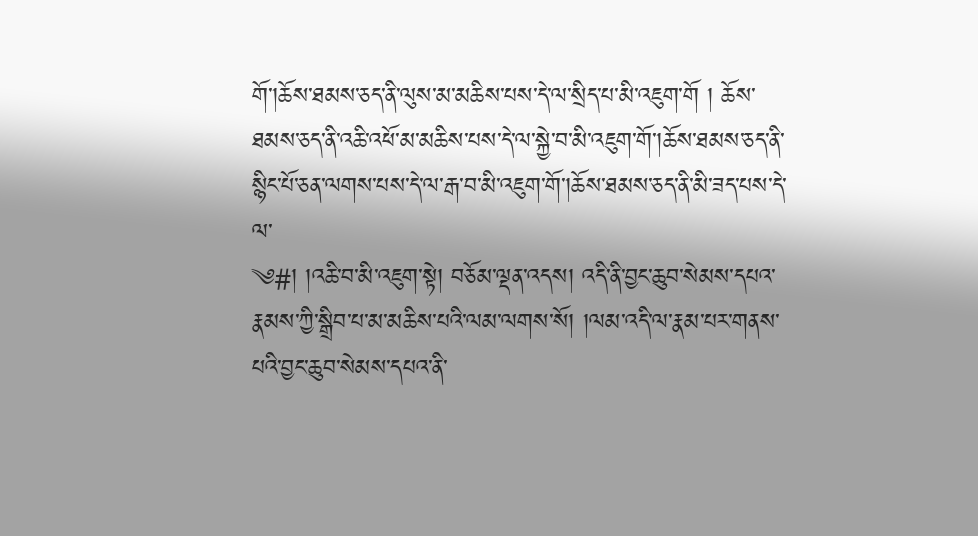གོ་།ཆོས་ཐམས་ཅད་ནི་ལུས་མ་མཆིས་པས་དེ་ལ་སྲིད་པ་མི་འཇུག་གོ ། ཆོས་ཐམས་ཅད་ནི་འཆི་འཕོ་མ་མཆིས་པས་དེ་ལ་སྐྱེ་བ་མི་འཇུག་གོ་།ཆོས་ཐམས་ཅད་ནི་སྙིང་པོ་ཅན་ལགས་པས་དེ་ལ་རྒ་བ་མི་འཇུག་གོ་།ཆོས་ཐམས་ཅད་ནི་མི་ཟད་པས་དེ་ལ་
༄#། །འཆི་བ་མི་འཇུག་སྟེ། བཅོམ་ལྡན་འདས། འདི་ནི་བྱང་ཆུབ་སེམས་དཔའ་རྣམས་ཀྱི་སྒྲིབ་པ་མ་མཆིས་པའི་ལམ་ལགས་སོ། །ལམ་འདི་ལ་རྣམ་པར་གནས་པའི་བྱང་ཆུབ་སེམས་དཔའ་ནི་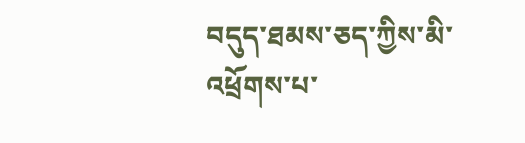བདུད་ཐམས་ཅད་ཀྱིས་མི་འཕྲོགས་པ་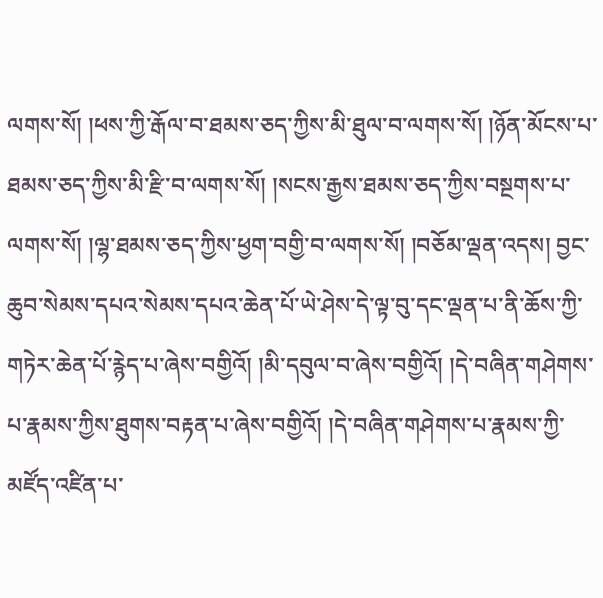ལགས་སོ། །ཕས་ཀྱི་རྒོལ་བ་ཐམས་ཅད་ཀྱིས་མི་ཐུལ་བ་ལགས་སོ། །ཉོན་མོངས་པ་ཐམས་ཅད་ཀྱིས་མི་རྫི་བ་ལགས་སོ། །སངས་རྒྱས་ཐམས་ཅད་ཀྱིས་བསྔགས་པ་ལགས་སོ། །ལྷ་ཐམས་ཅད་ཀྱིས་ཕྱག་བགྱི་བ་ལགས་སོ། །བཅོམ་ལྡན་འདས། བྱང་ཆུབ་སེམས་དཔའ་སེམས་དཔའ་ཆེན་པོ་ཡེ་ཤེས་དེ་ལྟ་བུ་དང་ལྡན་པ་ནི་ཆོས་ཀྱི་གཏེར་ཆེན་པོ་རྙེད་པ་ཞེས་བགྱིའོ། །མི་དབུལ་བ་ཞེས་བགྱིའོ། །དེ་བཞིན་གཤེགས་པ་རྣམས་ཀྱིས་ཐུགས་བརྟན་པ་ཞེས་བགྱིའོ། །དེ་བཞིན་གཤེགས་པ་རྣམས་ཀྱི་མཛོད་འཛིན་པ་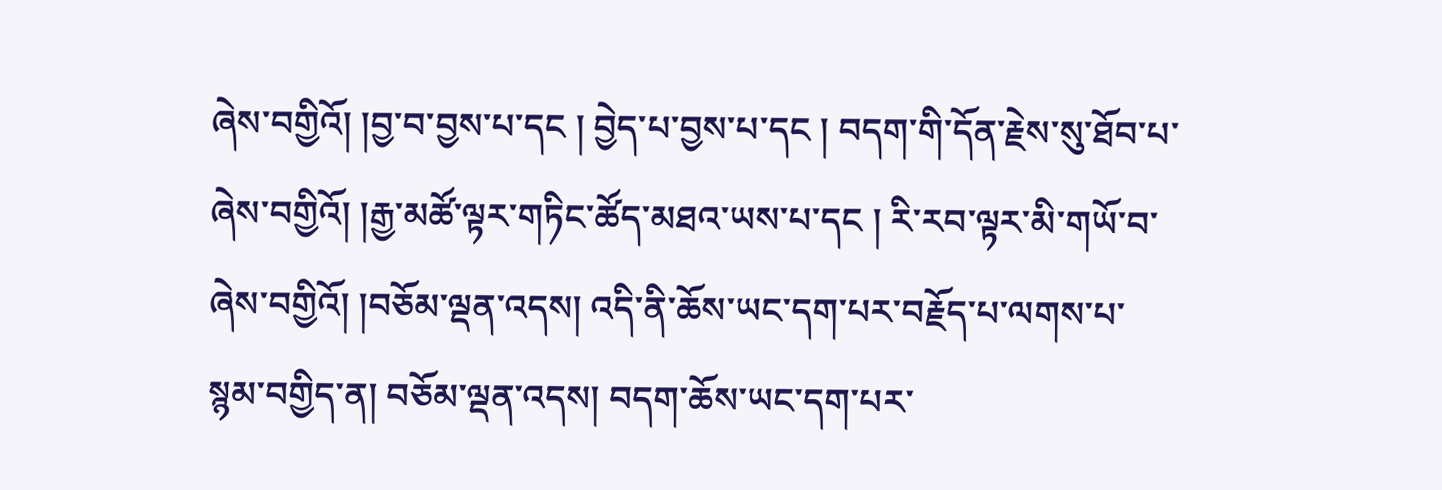ཞེས་བགྱིའོ། །བྱ་བ་བྱས་པ་དང ། བྱེད་པ་བྱས་པ་དང ། བདག་གི་དོན་རྗེས་སུ་ཐོབ་པ་ཞེས་བགྱིའོ། །རྒྱ་མཚོ་ལྟར་གཏིང་ཚོད་མཐའ་ཡས་པ་དང ། རི་རབ་ལྟར་མི་གཡོ་བ་ཞེས་བགྱིའོ། །བཅོམ་ལྡན་འདས། འདི་ནི་ཆོས་ཡང་དག་པར་བརྗོད་པ་ལགས་པ་སྙམ་བགྱིད་ན། བཅོམ་ལྡན་འདས། བདག་ཆོས་ཡང་དག་པར་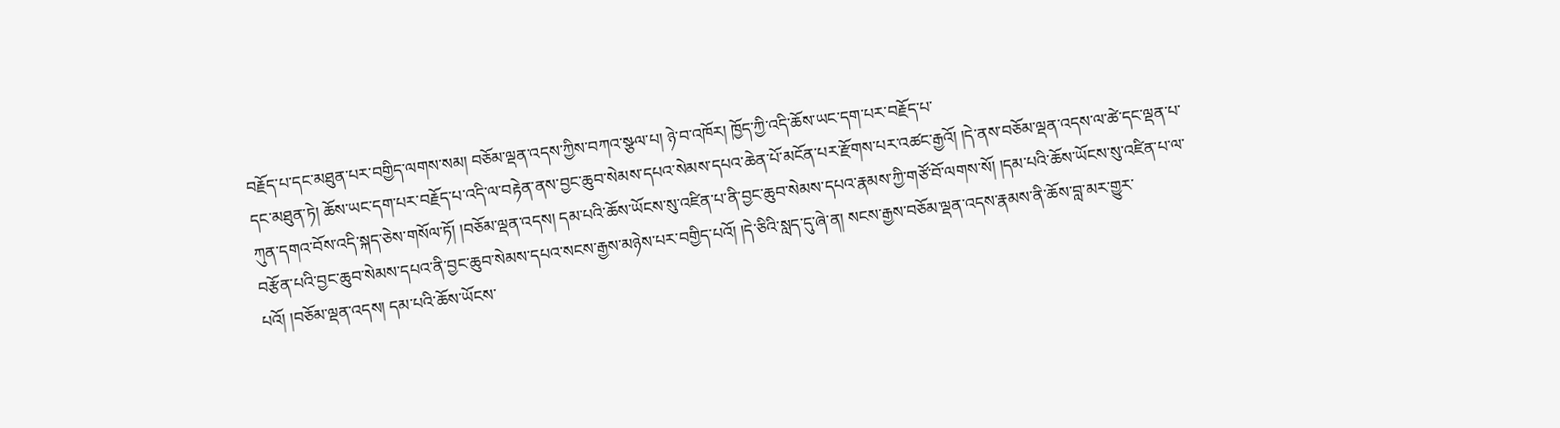བརྗོད་པ་དང་མཐུན་པར་བགྱིད་ལགས་སམ། བཅོམ་ལྡན་འདས་ཀྱིས་བཀའ་སྩལ་པ། ཉེ་བ་འཁོར། ཁྱོད་ཀྱི་འདི་ཆོས་ཡང་དག་པར་བརྗོད་པ་
དང་མཐུན་ཏེ། ཆོས་ཡང་དག་པར་བརྗོད་པ་འདི་ལ་བརྟེན་ནས་བྱང་ཆུབ་སེམས་དཔའ་སེམས་དཔའ་ཆེན་པོ་མངོན་པར་རྫོགས་པར་འཚང་རྒྱའོ། །དེ་ནས་བཅོམ་ལྡན་འདས་ལ་ཚེ་དང་ལྡན་པ་ཀུན་དགའ་བོས་འདི་སྐད་ཅེས་གསོལ་ཏོ། །བཅོམ་ལྡན་འདས། དམ་པའི་ཆོས་ཡོངས་སུ་འཛིན་པ་ནི་བྱང་ཆུབ་སེམས་དཔའ་རྣམས་ཀྱི་གཙོ་བོ་ལགས་སོ། །དམ་པའི་ཆོས་ཡོངས་སུ་འཛིན་པ་ལ་བརྩོན་པའི་བྱང་ཆུབ་སེམས་དཔའ་ནི་བྱང་ཆུབ་སེམས་དཔའ་སངས་རྒྱས་མཉེས་པར་བགྱིད་པའོ། །དེ་ཅིའི་སླད་དུ་ཞེ་ན། སངས་རྒྱས་བཅོམ་ལྡན་འདས་རྣམས་ནི་ཆོས་བླ་མར་གྱུར་པའོ། །བཅོམ་ལྡན་འདས། དམ་པའི་ཆོས་ཡོངས་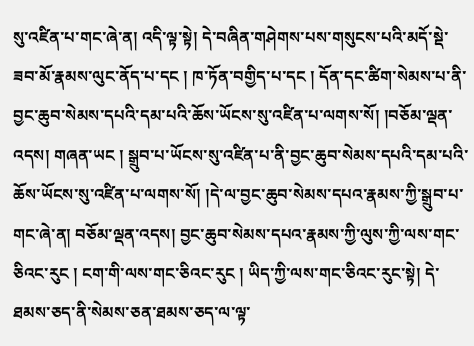སུ་འཛིན་པ་གང་ཞེ་ན། འདི་ལྟ་སྟེ། དེ་བཞིན་གཤེགས་པས་གསུངས་པའི་མདོ་སྡེ་ཟབ་མོ་རྣམས་ལུང་ནོད་པ་དང ། ཁ་ཏོན་བགྱིད་པ་དང ། དོན་དང་ཚིག་སེམས་པ་ནི་བྱང་ཆུབ་སེམས་དཔའི་དམ་པའི་ཆོས་ཡོངས་སུ་འཛིན་པ་ལགས་སོ། །བཅོམ་ལྡན་འདས། གཞན་ཡང ། སྒྲུབ་པ་ཡོངས་སུ་འཛིན་པ་ནི་བྱང་ཆུབ་སེམས་དཔའི་དམ་པའི་ཆོས་ཡོངས་སུ་འཛིན་པ་ལགས་སོ། །དེ་ལ་བྱང་ཆུབ་སེམས་དཔའ་རྣམས་ཀྱི་སྒྲུབ་པ་གང་ཞེ་ན། བཅོམ་ལྡན་འདས། བྱང་ཆུབ་སེམས་དཔའ་རྣམས་ཀྱི་ལུས་ཀྱི་ལས་གང་ཅིའང་རུང ། ངག་གི་ལས་གང་ཅིའང་རུང ། ཡིད་ཀྱི་ལས་གང་ཅིའང་རུང་སྟེ། དེ་ཐམས་ཅད་ནི་སེམས་ཅན་ཐམས་ཅད་ལ་ལྟ་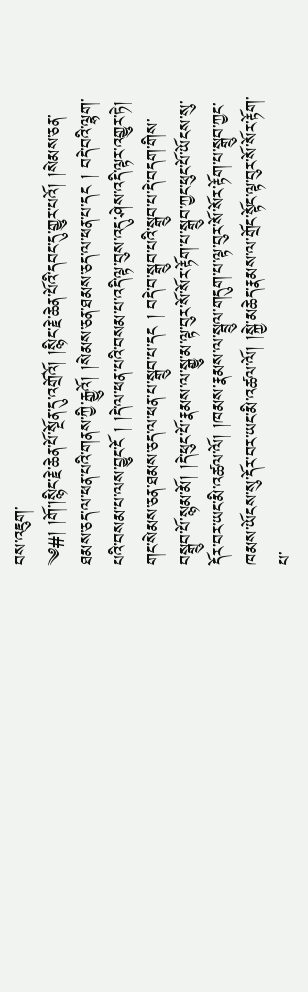བས་འཇུག་
༄#། །གོ་།སྙིང་རྗེ་ཆེན་པོ་སྔོན་དུ་འགྲོའོ། །སྙིང་རྗེ་ཆེན་པོའི་དབང་དུ་གྱུར་པའོ། །སེམས་ཅན་ཐམས་ཅད་ལ་ཕན་པའི་གནས་ཀྱི་རྒྱུའོ། །སེམས་ཅན་ཐམས་ཅད་ལ་ཕན་པ་དང ། བདེ་བའི་ལྷག་པའི་བསམ་པ་ལས་བྱུང་ངོ ། །དེ་ལ་ཕན་པའི་བསམ་པ་འདི་ལྟ་བུས་འདུ་ཤེས་འདི་ལྟར་འགྱུར་ཏེ། གང་སེམས་ཅན་ཐམས་ཅད་ལ་ཕན་པ་སྒྲུབ་པ་དང ། བདེ་བ་སྒྲུབ་པའི་སྒྲུབ་པ་དེ་བདག་གིས་བསྒྲུབ་པོ་སྙམ་མོ། །དེ་ཕུང་པོ་རྣམས་ལ་སྒྱུ་མ་ལྟ་བུར་སོ་སོར་རྟོག་པ་སྒྲུབ་ཀྱང་ཕུང་པོ་ཡོངས་སུ་དོར་བར་ཡང་མི་འཚལ་ལོ། །ཁམས་རྣམས་ལ་སྦྲུལ་གདུག་པ་ལྟ་བུར་སོ་སོར་རྟོག་པ་སྒྲུབ་ཀྱང་ཁམས་ཡོངས་སུ་དོར་བར་ཡང་མི་འཚལ་ལོ། །སྐྱེ་མཆེད་རྣམས་ལ་གྲོང་སྟོང་ལྟ་བུར་སོ་སོར་རྟོག་པ་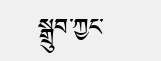སྒྲུབ་ཀྱང་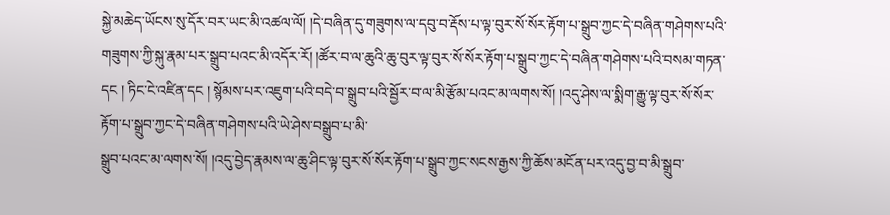སྐྱེ་མཆེད་ཡོངས་སུ་དོར་བར་ཡང་མི་འཚལ་ལོ། །དེ་བཞིན་དུ་གཟུགས་ལ་དབུ་བ་རྡོས་པ་ལྟ་བུར་སོ་སོར་རྟོག་པ་སྒྲུབ་ཀྱང་དེ་བཞིན་གཤེགས་པའི་གཟུགས་ཀྱི་སྐུ་རྣམ་པར་སྒྲུབ་པའང་མི་འདོར་རོ། །ཚོར་བ་ལ་ཆུའི་ཆུ་བུར་ལྟ་བུར་སོ་སོར་རྟོག་པ་སྒྲུབ་ཀྱང་དེ་བཞིན་གཤེགས་པའི་བསམ་གཏན་དང ། ཏིང་ངེ་འཛིན་དང ། སྙོམས་པར་འཇུག་པའི་བདེ་བ་སྒྲུབ་པའི་སྦྱོར་བ་ལ་མི་རྩོམ་པའང་མ་ལགས་སོ། །འདུ་ཤེས་ལ་སྨིག་རྒྱུ་ལྟ་བུར་སོ་སོར་རྟོག་པ་སྒྲུབ་ཀྱང་དེ་བཞིན་གཤེགས་པའི་ཡེ་ཤེས་བསྒྲུབ་པ་མི་
སྒྲུབ་པའང་མ་ལགས་སོ། །འདུ་བྱེད་རྣམས་ལ་ཆུ་ཤིང་ལྟ་བུར་སོ་སོར་རྟོག་པ་སྒྲུབ་ཀྱང་སངས་རྒྱས་ཀྱི་ཆོས་མངོན་པར་འདུ་བྱ་བ་མི་སྒྲུབ་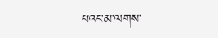པའང་མ་ལགས་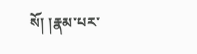སོ། །རྣམ་པར་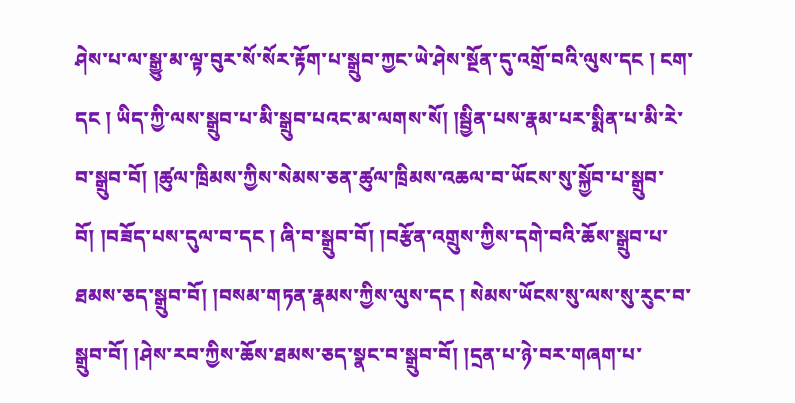ཤེས་པ་ལ་སྒྱུ་མ་ལྟ་བུར་སོ་སོར་རྟོག་པ་སྒྲུབ་ཀྱང་ཡེ་ཤེས་སྔོན་དུ་འགྲོ་བའི་ལུས་དང ། ངག་དང ། ཡིད་ཀྱི་ལས་སྒྲུབ་པ་མི་སྒྲུབ་པའང་མ་ལགས་སོ། །སྦྱིན་པས་རྣམ་པར་སྨིན་པ་མི་རེ་བ་སྒྲུབ་བོ། །ཚུལ་ཁྲིམས་ཀྱིས་སེམས་ཅན་ཚུལ་ཁྲིམས་འཆལ་བ་ཡོངས་སུ་སྐྱོབ་པ་སྒྲུབ་བོ། །བཟོད་པས་དུལ་བ་དང ། ཞི་བ་སྒྲུབ་བོ། །བརྩོན་འགྲུས་ཀྱིས་དགེ་བའི་ཆོས་སྒྲུབ་པ་ཐམས་ཅད་སྒྲུབ་བོ། །བསམ་གཏན་རྣམས་ཀྱིས་ལུས་དང ། སེམས་ཡོངས་སུ་ལས་སུ་རུང་བ་སྒྲུབ་བོ། །ཤེས་རབ་ཀྱིས་ཆོས་ཐམས་ཅད་སྣང་བ་སྒྲུབ་བོ། །དྲན་པ་ཉེ་བར་གཞག་པ་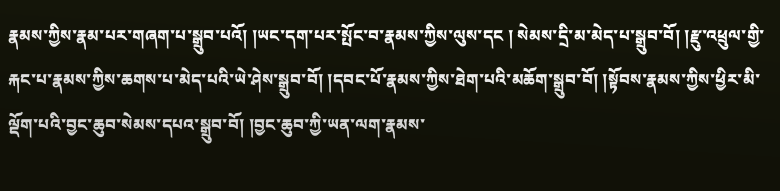རྣམས་ཀྱིས་རྣམ་པར་གཞག་པ་སྒྲུབ་པའོ། །ཡང་དག་པར་སྤོང་བ་རྣམས་ཀྱིས་ལུས་དང ། སེམས་དྲི་མ་མེད་པ་སྒྲུབ་བོ། །རྫུ་འཕྲུལ་གྱི་རྐང་པ་རྣམས་ཀྱིས་ཆགས་པ་མེད་པའི་ཡེ་ཤེས་སྒྲུབ་བོ། །དབང་པོ་རྣམས་ཀྱིས་ཐེག་པའི་མཆོག་སྒྲུབ་བོ། །སྟོབས་རྣམས་ཀྱིས་ཕྱིར་མི་ལྡོག་པའི་བྱང་ཆུབ་སེམས་དཔའ་སྒྲུབ་བོ། །བྱང་ཆུབ་ཀྱི་ཡན་ལག་རྣམས་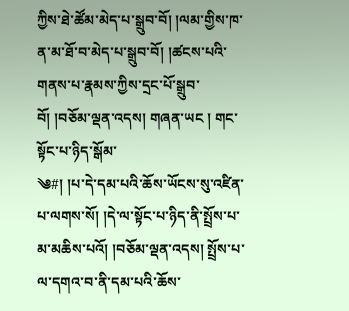ཀྱིས་ཐེ་ཚོམ་མེད་པ་སྒྲུབ་བོ། །ལམ་གྱིས་ཁ་ན་མ་ཐོ་བ་མེད་པ་སྒྲུབ་བོ། །ཚངས་པའི་གནས་པ་རྣམས་ཀྱིས་དྲང་པོ་སྒྲུབ་བོ། །བཅོམ་ལྡན་འདས། གཞན་ཡང ། གང་སྟོང་པ་ཉིད་སྒོམ་
༄#། །པ་དེ་དམ་པའི་ཆོས་ཡོངས་སུ་འཛིན་པ་ལགས་སོ། །དེ་ལ་སྟོང་པ་ཉིད་ནི་སྤྲོས་པ་མ་མཆིས་པའོ། །བཅོམ་ལྡན་འདས། སྤྲོས་པ་ལ་དགའ་བ་ནི་དམ་པའི་ཆོས་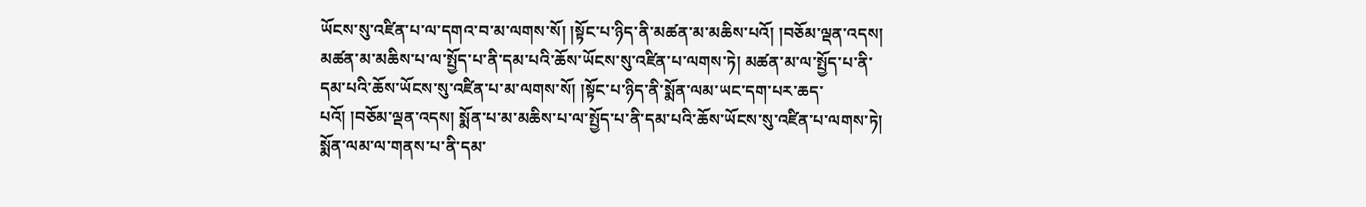ཡོངས་སུ་འཛིན་པ་ལ་དགའ་བ་མ་ལགས་སོ། །སྟོང་པ་ཉིད་ནི་མཚན་མ་མཆིས་པའོ། །བཅོམ་ལྡན་འདས། མཚན་མ་མཆིས་པ་ལ་སྤྱོད་པ་ནི་དམ་པའི་ཆོས་ཡོངས་སུ་འཛིན་པ་ལགས་ཏེ། མཚན་མ་ལ་སྤྱོད་པ་ནི་དམ་པའི་ཆོས་ཡོངས་སུ་འཛིན་པ་མ་ལགས་སོ། །སྟོང་པ་ཉིད་ནི་སྨོན་ལམ་ཡང་དག་པར་ཆད་པའོ། །བཅོམ་ལྡན་འདས། སྨོན་པ་མ་མཆིས་པ་ལ་སྤྱོད་པ་ནི་དམ་པའི་ཆོས་ཡོངས་སུ་འཛིན་པ་ལགས་ཏེ། སྨོན་ལམ་ལ་གནས་པ་ནི་དམ་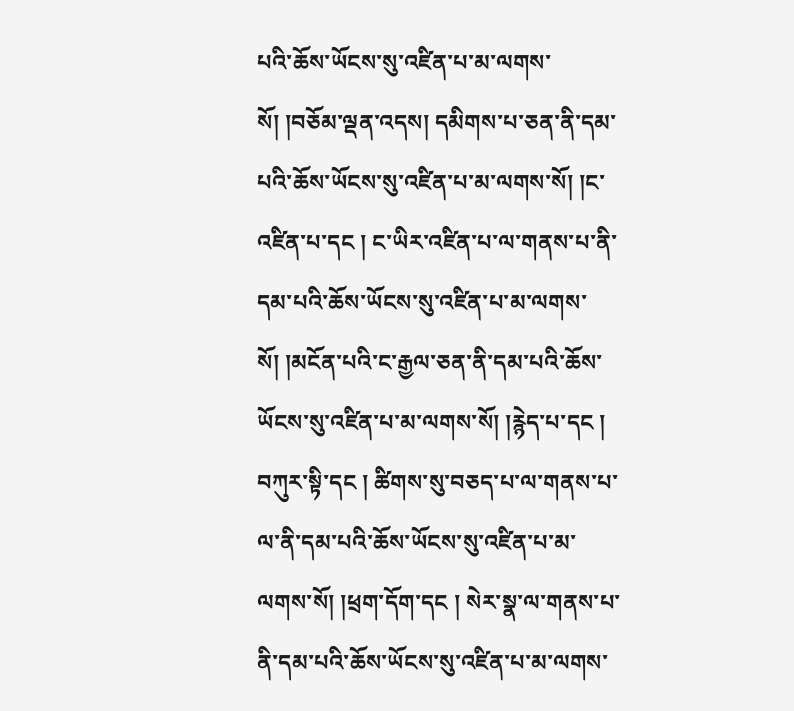པའི་ཆོས་ཡོངས་སུ་འཛིན་པ་མ་ལགས་སོ། །བཅོམ་ལྡན་འདས། དམིགས་པ་ཅན་ནི་དམ་པའི་ཆོས་ཡོངས་སུ་འཛིན་པ་མ་ལགས་སོ། །ང་འཛིན་པ་དང ། ང་ཡིར་འཛིན་པ་ལ་གནས་པ་ནི་དམ་པའི་ཆོས་ཡོངས་སུ་འཛིན་པ་མ་ལགས་སོ། །མངོན་པའི་ང་རྒྱལ་ཅན་ནི་དམ་པའི་ཆོས་ཡོངས་སུ་འཛིན་པ་མ་ལགས་སོ། །རྙེད་པ་དང ། བཀུར་སྟི་དང ། ཚིགས་སུ་བཅད་པ་ལ་གནས་པ་ལ་ནི་དམ་པའི་ཆོས་ཡོངས་སུ་འཛིན་པ་མ་ལགས་སོ། །ཕྲག་དོག་དང ། སེར་སྣ་ལ་གནས་པ་ནི་དམ་པའི་ཆོས་ཡོངས་སུ་འཛིན་པ་མ་ལགས་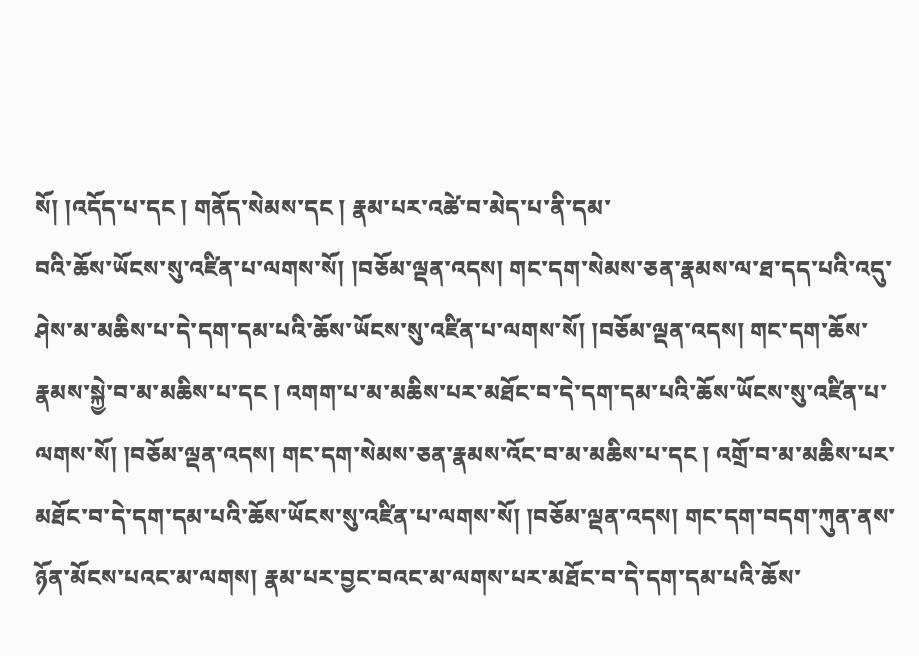སོ། །འདོད་པ་དང ། གནོད་སེམས་དང ། རྣམ་པར་འཚེ་བ་མེད་པ་ནི་དམ་
བའི་ཆོས་ཡོངས་སུ་འཛིན་པ་ལགས་སོ། །བཅོམ་ལྡན་འདས། གང་དག་སེམས་ཅན་རྣམས་ལ་ཐ་དད་པའི་འདུ་ཤེས་མ་མཆིས་པ་དེ་དག་དམ་པའི་ཆོས་ཡོངས་སུ་འཛིན་པ་ལགས་སོ། །བཅོམ་ལྡན་འདས། གང་དག་ཆོས་རྣམས་སྐྱེ་བ་མ་མཆིས་པ་དང ། འགག་པ་མ་མཆིས་པར་མཐོང་བ་དེ་དག་དམ་པའི་ཆོས་ཡོངས་སུ་འཛིན་པ་ལགས་སོ། །བཅོམ་ལྡན་འདས། གང་དག་སེམས་ཅན་རྣམས་འོང་བ་མ་མཆིས་པ་དང ། འགྲོ་བ་མ་མཆིས་པར་མཐོང་བ་དེ་དག་དམ་པའི་ཆོས་ཡོངས་སུ་འཛིན་པ་ལགས་སོ། །བཅོམ་ལྡན་འདས། གང་དག་བདག་ཀུན་ནས་ཉོན་མོངས་པའང་མ་ལགས། རྣམ་པར་བྱང་བའང་མ་ལགས་པར་མཐོང་བ་དེ་དག་དམ་པའི་ཆོས་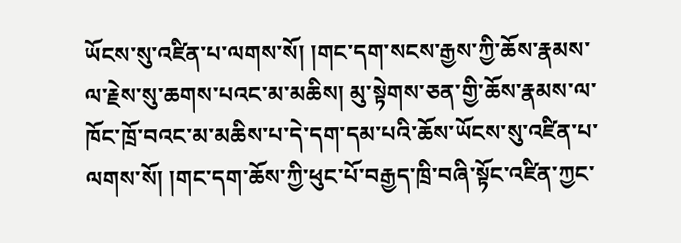ཡོངས་སུ་འཛིན་པ་ལགས་སོ། །གང་དག་སངས་རྒྱས་ཀྱི་ཆོས་རྣམས་ལ་རྗེས་སུ་ཆགས་པའང་མ་མཆིས། མུ་སྟེགས་ཅན་གྱི་ཆོས་རྣམས་ལ་ཁོང་ཁྲོ་བའང་མ་མཆིས་པ་དེ་དག་དམ་པའི་ཆོས་ཡོངས་སུ་འཛིན་པ་ལགས་སོ། །གང་དག་ཆོས་ཀྱི་ཕུང་པོ་བརྒྱད་ཁྲི་བཞི་སྟོང་འཛིན་ཀྱང་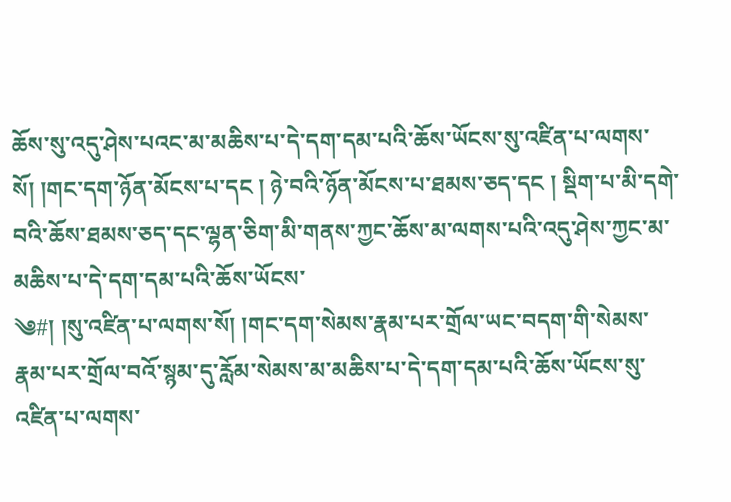ཆོས་སུ་འདུ་ཤེས་པའང་མ་མཆིས་པ་དེ་དག་དམ་པའི་ཆོས་ཡོངས་སུ་འཛིན་པ་ལགས་སོ། །གང་དག་ཉོན་མོངས་པ་དང ། ཉེ་བའི་ཉོན་མོངས་པ་ཐམས་ཅད་དང ། སྡིག་པ་མི་དགེ་བའི་ཆོས་ཐམས་ཅད་དང་ལྷན་ཅིག་མི་གནས་ཀྱང་ཆོས་མ་ལགས་པའི་འདུ་ཤེས་ཀྱང་མ་མཆིས་པ་དེ་དག་དམ་པའི་ཆོས་ཡོངས་
༄#། །སུ་འཛིན་པ་ལགས་སོ། །གང་དག་སེམས་རྣམ་པར་གྲོལ་ཡང་བདག་གི་སེམས་རྣམ་པར་གྲོལ་བའོ་སྙམ་དུ་རློམ་སེམས་མ་མཆིས་པ་དེ་དག་དམ་པའི་ཆོས་ཡོངས་སུ་འཛིན་པ་ལགས་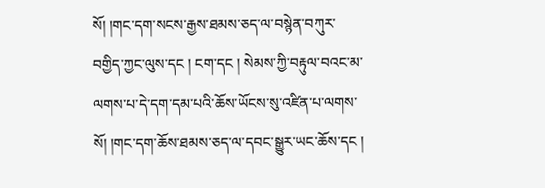སོ། །གང་དག་སངས་རྒྱས་ཐམས་ཅད་ལ་བསྙེན་བཀུར་བགྱིད་ཀྱང་ལུས་དང ། ངག་དང ། སེམས་ཀྱི་བརྟུལ་བའང་མ་ལགས་པ་དེ་དག་དམ་པའི་ཆོས་ཡོངས་སུ་འཛིན་པ་ལགས་སོ། །གང་དག་ཆོས་ཐམས་ཅད་ལ་དབང་སྒྱུར་ཡང་ཆོས་དང །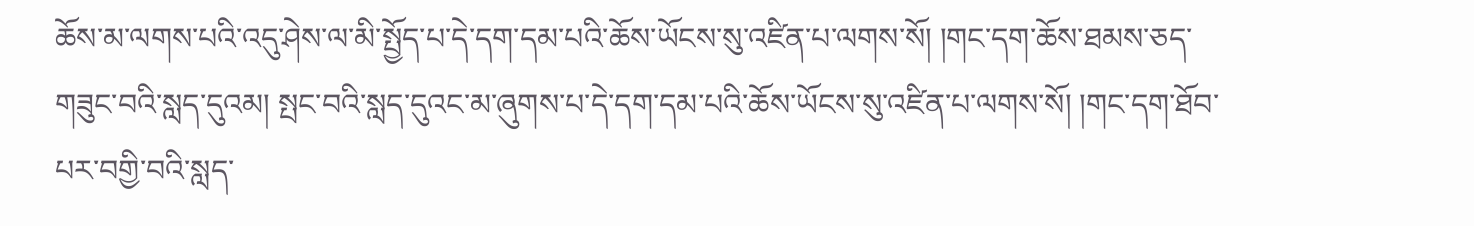ཆོས་མ་ལགས་པའི་འདུ་ཤེས་ལ་མི་སྤྱོད་པ་དེ་དག་དམ་པའི་ཆོས་ཡོངས་སུ་འཛིན་པ་ལགས་སོ། །གང་དག་ཆོས་ཐམས་ཅད་གཟུང་བའི་སླད་དུའམ། སྤང་བའི་སླད་དུའང་མ་ཞུགས་པ་དེ་དག་དམ་པའི་ཆོས་ཡོངས་སུ་འཛིན་པ་ལགས་སོ། །གང་དག་ཐོབ་པར་བགྱི་བའི་སླད་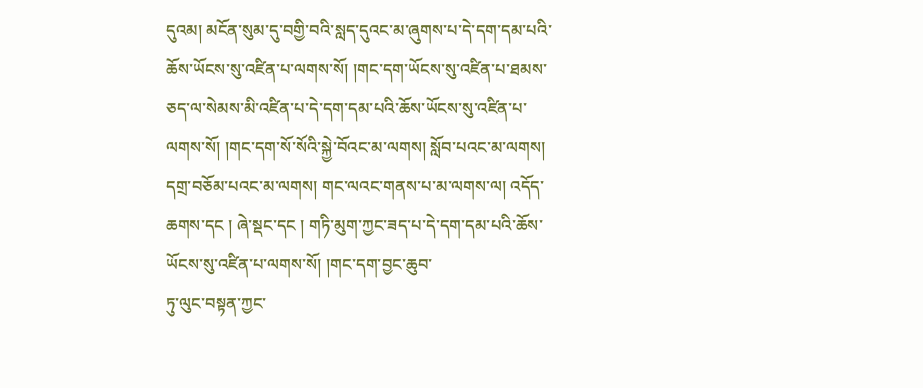དུའམ། མངོན་སུམ་དུ་བགྱི་བའི་སླད་དུའང་མ་ཞུགས་པ་དེ་དག་དམ་པའི་ཆོས་ཡོངས་སུ་འཛིན་པ་ལགས་སོ། །གང་དག་ཡོངས་སུ་འཛིན་པ་ཐམས་ཅད་ལ་སེམས་མི་འཛིན་པ་དེ་དག་དམ་པའི་ཆོས་ཡོངས་སུ་འཛིན་པ་ལགས་སོ། །གང་དག་སོ་སོའི་སྐྱེ་བོའང་མ་ལགས། སློབ་པའང་མ་ལགས། དགྲ་བཅོམ་པའང་མ་ལགས། གང་ལའང་གནས་པ་མ་ལགས་ལ། འདོད་ཆགས་དང ། ཞེ་སྡང་དང ། གཏི་མུག་ཀྱང་ཟད་པ་དེ་དག་དམ་པའི་ཆོས་ཡོངས་སུ་འཛིན་པ་ལགས་སོ། །གང་དག་བྱང་ཆུབ་
ཏུ་ལུང་བསྟན་ཀྱང་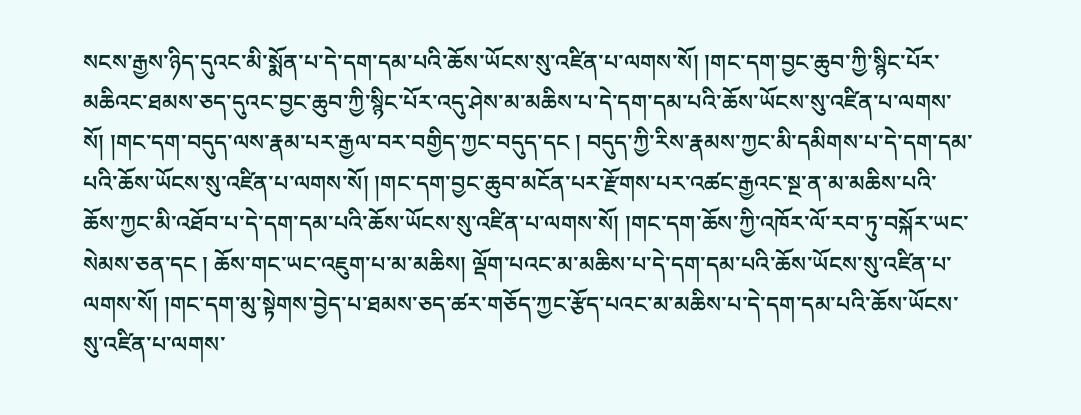སངས་རྒྱས་ཉིད་དུའང་མི་སྨོན་པ་དེ་དག་དམ་པའི་ཆོས་ཡོངས་སུ་འཛིན་པ་ལགས་སོ། །གང་དག་བྱང་ཆུབ་ཀྱི་སྙིང་པོར་མཆིའང་ཐམས་ཅད་དུའང་བྱང་ཆུབ་ཀྱི་སྙིང་པོར་འདུ་ཤེས་མ་མཆིས་པ་དེ་དག་དམ་པའི་ཆོས་ཡོངས་སུ་འཛིན་པ་ལགས་སོ། །གང་དག་བདུད་ལས་རྣམ་པར་རྒྱལ་བར་བགྱིད་ཀྱང་བདུད་དང ། བདུད་ཀྱི་རིས་རྣམས་ཀྱང་མི་དམིགས་པ་དེ་དག་དམ་པའི་ཆོས་ཡོངས་སུ་འཛིན་པ་ལགས་སོ། །གང་དག་བྱང་ཆུབ་མངོན་པར་རྫོགས་པར་འཚང་རྒྱའང་སྔ་ན་མ་མཆིས་པའི་ཆོས་ཀྱང་མི་འཐོབ་པ་དེ་དག་དམ་པའི་ཆོས་ཡོངས་སུ་འཛིན་པ་ལགས་སོ། །གང་དག་ཆོས་ཀྱི་འཁོར་ལོ་རབ་ཏུ་བསྐོར་ཡང་སེམས་ཅན་དང ། ཆོས་གང་ཡང་འཇུག་པ་མ་མཆིས། ལྡོག་པའང་མ་མཆིས་པ་དེ་དག་དམ་པའི་ཆོས་ཡོངས་སུ་འཛིན་པ་ལགས་སོ། །གང་དག་མུ་སྟེགས་བྱེད་པ་ཐམས་ཅད་ཚར་གཅོད་ཀྱང་རྩོད་པའང་མ་མཆིས་པ་དེ་དག་དམ་པའི་ཆོས་ཡོངས་སུ་འཛིན་པ་ལགས་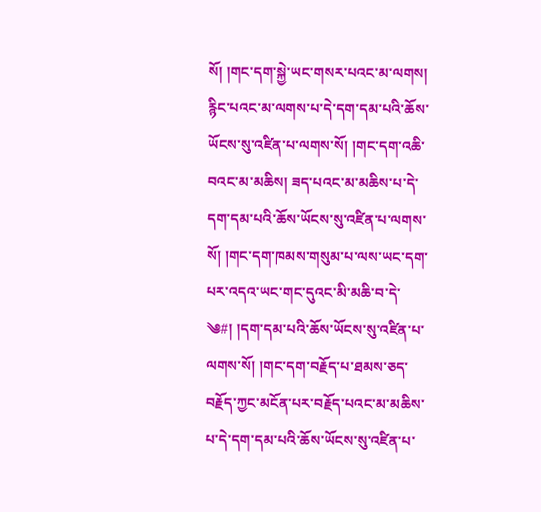སོ། །གང་དག་སྐྱེ་ཡང་གསར་པའང་མ་ལགས། རྙིང་པའང་མ་ལགས་པ་དེ་དག་དམ་པའི་ཆོས་ཡོངས་སུ་འཛིན་པ་ལགས་སོ། །གང་དག་འཆི་བའང་མ་མཆིས། ཟད་པའང་མ་མཆིས་པ་དེ་དག་དམ་པའི་ཆོས་ཡོངས་སུ་འཛིན་པ་ལགས་སོ། །གང་དག་ཁམས་གསུམ་པ་ལས་ཡང་དག་པར་འདའ་ཡང་གང་དུའང་མི་མཆི་བ་དེ་
༄#། །དག་དམ་པའི་ཆོས་ཡོངས་སུ་འཛིན་པ་ལགས་སོ། །གང་དག་བརྗོད་པ་ཐམས་ཅད་བརྗོད་ཀྱང་མངོན་པར་བརྗོད་པའང་མ་མཆིས་པ་དེ་དག་དམ་པའི་ཆོས་ཡོངས་སུ་འཛིན་པ་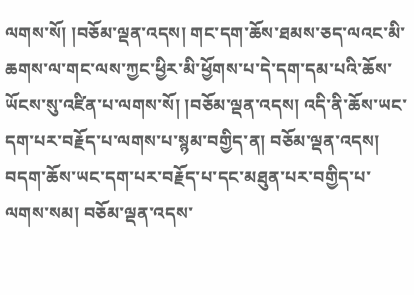ལགས་སོ། །བཅོམ་ལྡན་འདས། གང་དག་ཆོས་ཐམས་ཅད་ལའང་མི་ཆགས་ལ་གང་ལས་ཀྱང་ཕྱིར་མི་ཕྱོགས་པ་དེ་དག་དམ་པའི་ཆོས་ཡོངས་སུ་འཛིན་པ་ལགས་སོ། །བཅོམ་ལྡན་འདས། འདི་ནི་ཆོས་ཡང་དག་པར་བརྗོད་པ་ལགས་པ་སྙམ་བགྱིད་ན། བཅོམ་ལྡན་འདས། བདག་ཆོས་ཡང་དག་པར་བརྗོད་པ་དང་མཐུན་པར་བགྱིད་པ་ལགས་སམ། བཅོམ་ལྡན་འདས་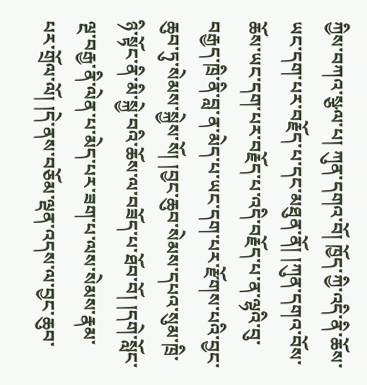ཀྱིས་བཀའ་སྩལ་པ། ཀུན་དགའ་བོ། ཁྱོད་ཀྱི་འདི་ནི་ཆོས་ཡང་དག་པར་བརྗོད་པ་དང་མཐུན་ནོ། །ཀུན་དགའ་བོས་ཆོས་ཡང་དག་པར་བརྗོད་པ་འདི་བརྗོད་པ་ན་ལྷའི་བུ་བརྒྱད་ཁྲི་ནི་བླ་ན་མེད་པ་ཡང་དག་པར་རྫོགས་པའི་བྱང་ཆུབ་ཏུ་སེམས་སྐྱེས་སོ། །བྱང་ཆུབ་སེམས་དཔའ་སུམ་ཁྲི་ཉི་སྟོང་ནི་མི་སྐྱེ་བའི་ཆོས་ལ་བཟོད་པ་ཐོབ་བོ། །དགེ་སློང་ལྔ་བརྒྱ་ནི་ལེན་པ་མེད་པར་ཟག་པ་ལས་སེམས་རྣམ་པར་གྲོལ་ལོ། །དེ་ནས་བཅོམ་ལྡན་འདས་ལ་བྱང་ཆུབ་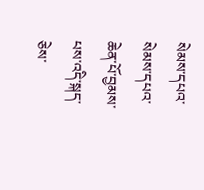སེམས་དཔའ་སེམས་དཔའ་ཆེན་པོ་བྱམས་པས་འདི་སྐད་ཅེས་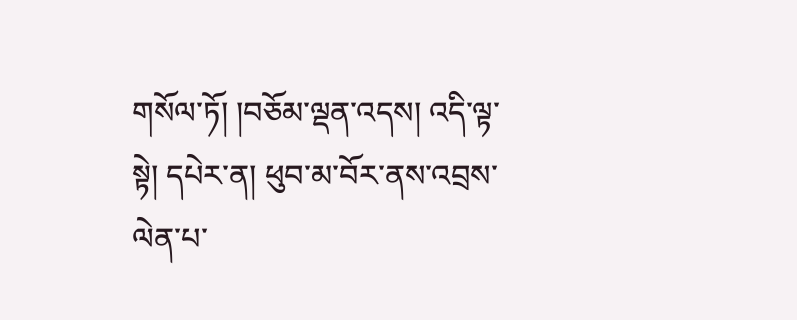གསོལ་ཏོ། །བཅོམ་ལྡན་འདས། འདི་ལྟ་སྟེ། དཔེར་ན། ཕུབ་མ་བོར་ནས་འབྲས་ལེན་པ་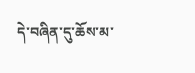དེ་བཞིན་དུ་ཆོས་མ་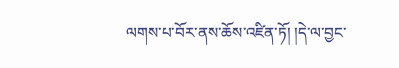ལགས་པ་བོར་ནས་ཆོས་འཛིན་ཏོ། །དེ་ལ་བྱང་